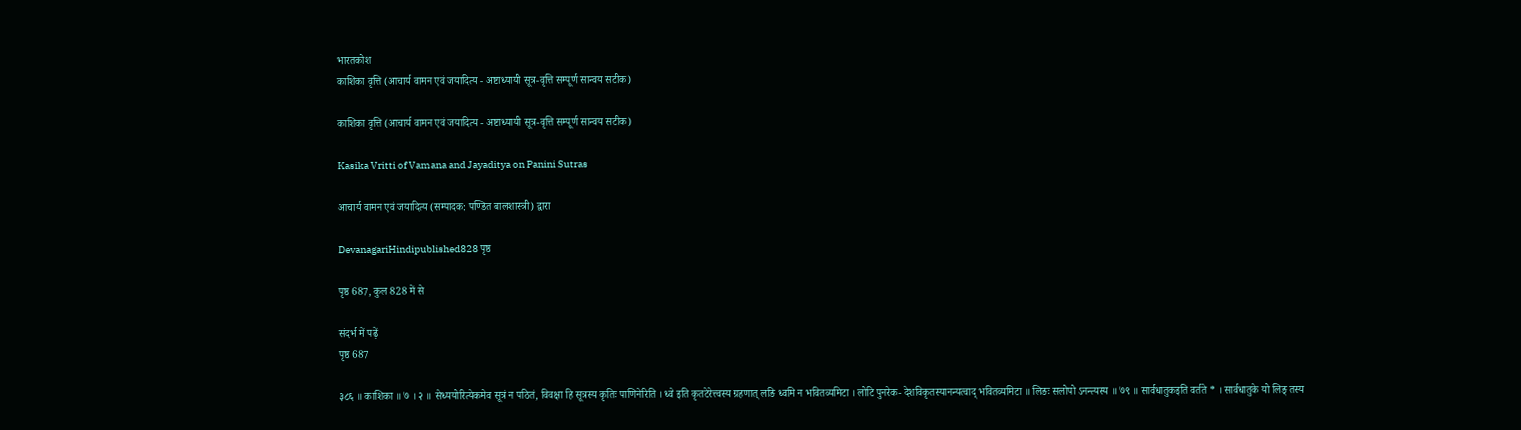भारतकोश
काशिका वृत्ति (आचार्य वामन एवं जयादित्य - अष्टाध्यायी सूत्र-वृत्ति सम्पूर्ण सान्वय सटीक)

काशिका वृत्ति (आचार्य वामन एवं जयादित्य - अष्टाध्यायी सूत्र-वृत्ति सम्पूर्ण सान्वय सटीक)

Kasika Vritti of Vamana and Jayaditya on Panini Sutras

आचार्य वामन एवं जयादित्य (सम्पादक: पण्डित बालशास्त्री) द्वारा

DevanagariHindipublished828 पृष्ठ

पृष्ठ 687, कुल 828 में से

संदर्भ में पढ़ें
पृष्ठ 687

३८६ ॥ काशिका ॥ ७ । २ ॥ सेध्ययोरित्येकमेव सूत्रं न पठितं, विवक्षा हि सूत्रस्य कृतिः पाणिनेरिति । ध्वे इति कृतटेरेत्त्वस्य ग्रहणात् लङि ध्वमि न भवितव्यमिटा । लोटि पुनरेक- देशविकृतस्यानन्यत्वाद् भवितव्यमिटा ॥ लिङः सलोपो ऽनन्त्यस्य ॥ ७९ ॥ सार्वधातुकइति वर्तते * । सार्वधातुके यो लिङ् तस्य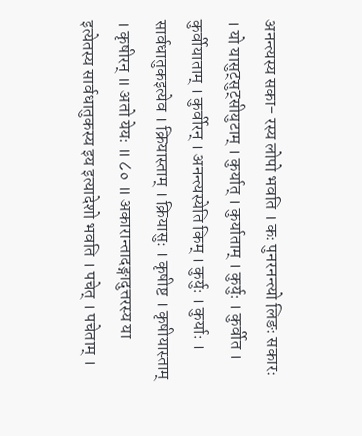अनन्त्यस्य सका- रस्य लोपो भवति । कः पुनरनन्त्यो लिङः सकारः । यो यासुट्सुट्सीयुटाम् । कुर्यात् । कुर्याताम् । कुर्युः । कुर्वीत । कुर्वीयाताम् । कुर्वीरन् । अनन्त्यस्येति किम् । कुर्युः । कुर्याः । सार्वधातुकइत्येव । क्रियास्ताम् । क्रियासुः । कृषीष्ट । कृषीयास्ताम् । कृषीरन् ॥ अतो येयः ॥ ८० ॥ अकारान्तादङ्गादुत्तरस्य या इत्येतस्य सार्वधातुकस्य इय इत्यादेशो भवति । पचेत् । पचेताम् ।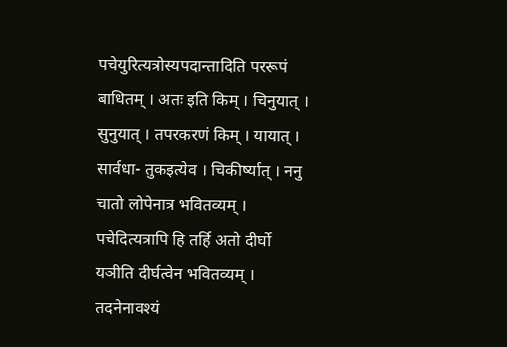पचेयुरित्यत्रोस्यपदान्तादिति पररूपं बाधितम् । अतः इति किम् । चिनुयात् । सुनुयात् । तपरकरणं किम् । यायात् । सार्वधा- तुकइत्येव । चिकीर्ष्यात् । ननु चातो लोपेनात्र भवितव्यम् । पचेदित्यत्रापि हि तर्हि अतो दीर्घो यञीति दीर्घत्वेन भवितव्यम् । तदनेनावश्यं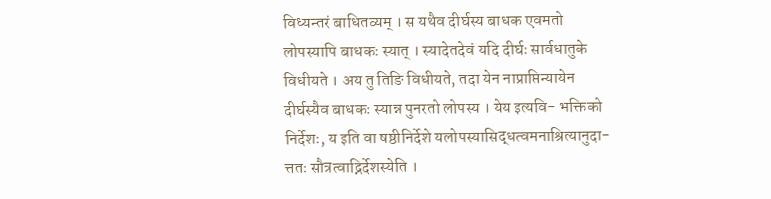विध्यन्तरं बाधितव्यम् । स यथैव दीर्घस्य बाधक एवमतो लोपस्यापि बाधकः स्यात् । स्यादेतदेवं यदि दीर्घः सार्वधातुके विधीयते । अय तु तिङि विधीयते, तदा येन नाप्राप्तिन्यायेन दीर्घस्यैव बाधकः स्यान्न पुनरतो लोपस्य । येय इत्यवि- भक्तिको निर्देशः, य इति वा षष्ठीनिर्देशे यलोपस्यासिद्धत्वमनाश्रित्यानुदा- त्ततः सौत्रत्वाद्निर्देशस्येति ।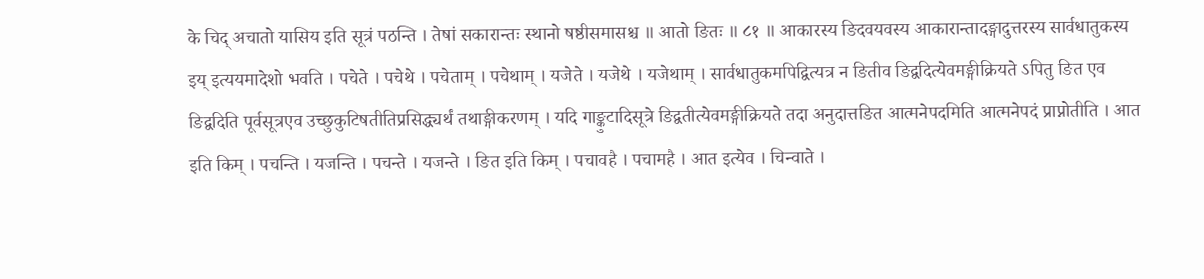के चिद् अचातो यासिय इति सूत्रं पठन्ति । तेषां सकारान्तः स्थानो षष्ठीसमासश्च ॥ आतो ङितः ॥ ८१ ॥ आकारस्य ङिदवयवस्य आकारान्तादङ्गादुत्तरस्य सार्वधातुकस्य इय् इत्ययमादेशो भवति । पचेते । पचेथे । पचेताम् । पचेथाम् । यजेते । यजेथे । यजेथाम् । सार्वधातुकमपिद्वित्यत्र न ङितीव ङिद्वदित्येवमङ्गीक्रियते ऽपितु ङित एव ङिद्वदिति पूर्वसूत्रएव उच्छुकुटिषतीतिप्रसिद्ध्यर्थं तथाङ्गीकरणम् । यदि गाङ्कुटादिसूत्रे ङिद्वतीत्येवमङ्गीक्रियते तदा अनुदात्तङित आत्मनेपदमिति आत्मनेपदं प्राप्नोतीति । आत इति किम् । पचन्ति । यजन्ति । पचन्ते । यजन्ते । ङित इति किम् । पचावहै । पचामहै । आत इत्येव । चिन्वाते ।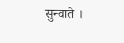सुन्वाते ।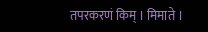तपरकरणं किम् । मिमाते ।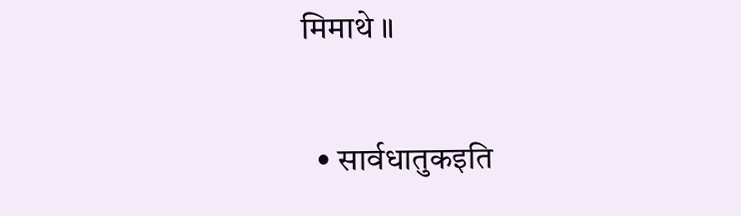मिमाथे ॥

  • सार्वधातुकइति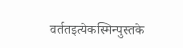वर्ततइत्येकस्मिन्पुस्तके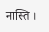नास्ति ।